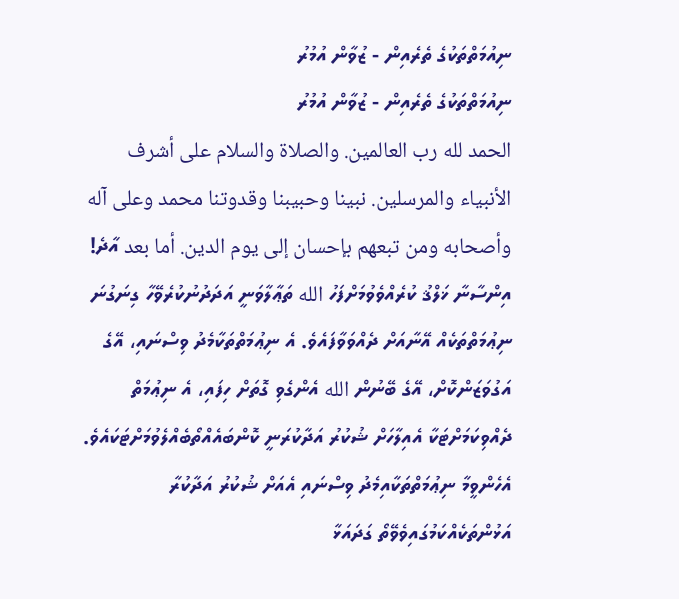ނިއުމަތްތަކުގެ ތެރެއިން - ޒުވާން އުމުރު
ނިއުމަތްތަކުގެ ތެރެއިން - ޒުވާން އުމުރު
الحمد لله رب العالمين. والصلاة والسلام على أشرف الأنبياء والمرسلين. نبينا وحبيبنا وقدوتنا محمد وعلى آله وأصحابه ومن تبعهم بإحسان إلى يوم الدين. أما بعد އާދެ! އިންސާނާ ޚަލްޤު ކުރެއްވެވުމަށްފަހު الله ތަޢާލާވަނީ އަދަދުނުކުރެވޭހާ ގިނަގުނަ ނިޢުމަތްތަކެއް އޭނާއަށް ދެއްވަވާފައެވެ. އެ ނިޢުމަތްތަކާމެދު ވިސްނައި، އޭގެ އަގުވަޒަންކޮށް، އޭގެ ބޭނުން الله އެންގެވި ގޮތަށް ހިފައި، އެ ނިޢުމަތް ދެއްވިކަމަށްޓަކާ އެއިލާހަށް ޝުކުރު އަދާކުރަނީ ކޮންބައެއްތޯބެއްލެވުމަށްޓަކައެވެ. އެހެންވީމާ ނިޢުމަތްތަކާއިމެދު ވިސްނައި އެއަށް ޝުކުރު އަދާކުރާ އަޅުންތަކެއްކަމުގައިވެވޭތޯ ގަދައަޅާ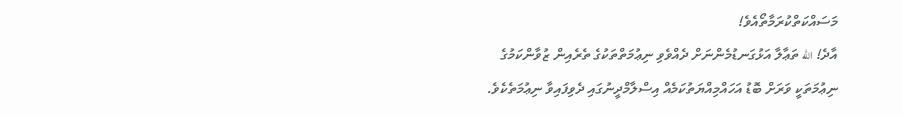މަސައްކަތްކުރަމާތޯއެވެ!
އާދެ! الله ތަޢާލާ އަޅުގަނޑުމެންނަށް ދެއްވެވި ނިޢުމަތްތަކުގެ ތެރެއިން ޒުވާންކަމުގެ ނިޢުމަތަކީ ވަރަށް ބޮޑު އަހައްމިއްޔަތުކަމެއް އިސްލާމްދީނުގައި ދެވިފައިވާ ނިޢުމަތެކެވެ.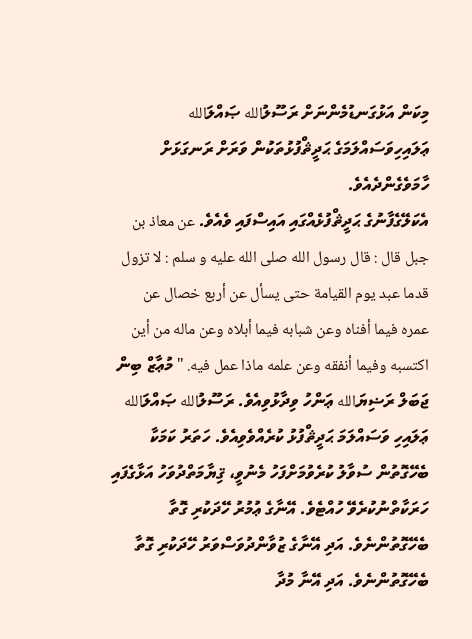މިކަން އަޅުގަނޑުމެންނަށް ރަސޫލުالله ޞައްލަالله ޢަލައިހިވަސައްލަމަގެ ޙަދީޘްފުޅުތަކުން ވަރަށް ރަނގަޅަށް ހާމަވެގެންދެއެވެ.
އެކަލޭގެފާނުގެ ޙަދީޘްފުޅެއްގައި އައިސްފައި ވެއެވެ. عن معاذ بن جبل قال : قال رسول الله صلى الله عليه و سلم : لا تزول قدما عبد يوم القيامة حتى يسأل عن أربع خصال عن عمره فيما أفناه وعن شبابه فيما أبلاه وعن ماله من أين اكتسبه وفيما أنفقه وعن علمه ماذا عمل فيه. " މުޢާޒް ބިން ޖަބަލް ރަޟިޔަالله ޢަންހު ވިދާޅުވިއެވެ. ރަސޫލުالله ޞައްލަالله ޢަލައިހި ވަސައްލަމަ ޙަދީޘްފުޅު ކުރެއްވެވިއެވެ. ހަތަރު ކަމަކާ ބެހޭގޮތުން ސުވާލު ކުރެވުމަށްފަހު މެނުވީ، ޤިޔާމަތްދުވަހު އަޅާގެފައި ހަރަކާތްނުކުރެވޭ ހުއްޓެވެ. އޭނާގެ ޢުމުރު ހޭދަކުރި ގޮތާ ބެހޭގޮތުންނެވެ. އަދި އޭނާގެ ޒުވާންދުވަސްވަރު ހޭދަކުރި ގޮތާ ބެހޭގޮތުންނެވެ. އަދި އޭނާ މުދާ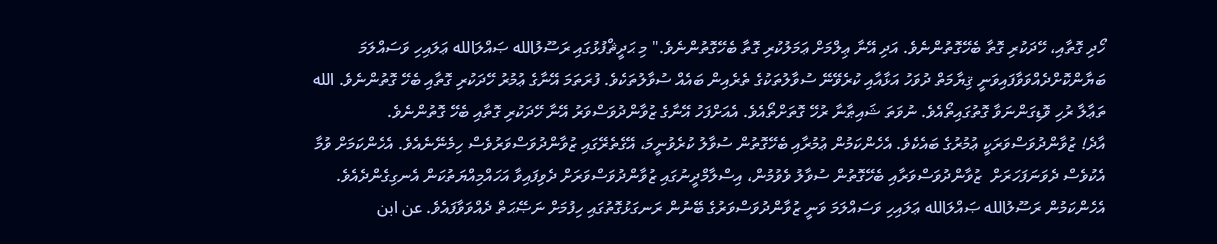ހޯދި ގޮތާއި، ހޭދަކުރި ގޮތާ ބެހޭގޮތުންނެވެ. އަދި އޭނާ ޢިލްމަށް ޢަމަލުކުރި ގޮތާ ބެހޭގޮތުންނެވެ." މި ޙަދީޘްފުޅުގައި ރަސޫލުالله ޞައްލަالله ޢަލައިހި ވަސައްލަމަ ބަޔާންކޮށްދެއްވަވާފައިވަނީ ޤިޔާމަތް ދުވަހު އަޅާއާއި ކުރެވޭނޭ ސުވާލުތަކުގެ ތެރެއިން ބައެއް ސުވާލުތަކެވެ. ފުރަތަމަ އޭނާގެ ޢުމުރު ހޭދަކުރި ގޮތާއި ބެހޭ ގޮތުންނެވެ. الله ތަޢާލާ ރުހި ވޮޑިގަންނަވާ ގޮތުގައިތޯއެވެ. ނުވަތަ ޝައިޠާނާ ރުހޭ ގޮތަށްތޯއެވެ. އެއަށްފަހު އޭނާގެ ޒުވާންދުވަސްވަރު އޭނާ ހޭދަކުރި ގޮތާއި ބެހޭ ގޮތުންނެވެ.
އާދެ! ޒުވާންދުވަސްވަރަކީ ޢުމުރުގެ ބައެކެވެ. އެހެންކަމުން ޢުމުރާއި ބެހޭގޮތުން ސުވާލު ކުރެވުނީމަ، އޭގެތެރޭގައި ޒުވާންދުވަސްވަރުވެސް ހިމެނޭނެއެވެ. އެހެންކަމަށް ވުމާ އެކުވެސް ދެވަނަފަހަރަށް  ޒުވާންދުވަސްވަރާއި ބެހޭގޮތުން ސުވާލު ވެވުމުން، އިސްލާމްދީނުގައި ޒުވާންދުވަސްވަރަށް ދެވިފައިވާ އަހައްމިއްޔަތުކަން އެނގިގެންދެއެވެ. އެހެންކަމުން ރަސޫލުالله ޞައްލަالله ޢަލައިހި ވަސައްލަމަ ވަނީ ޒުވާންދުވަސްވަރުގެ ބޭނުން ރަނގަޅުގޮތުގައި ހިފުމަށް ނަޞޭޙަތް ދެއްވަވާފައެވެ. عن ابن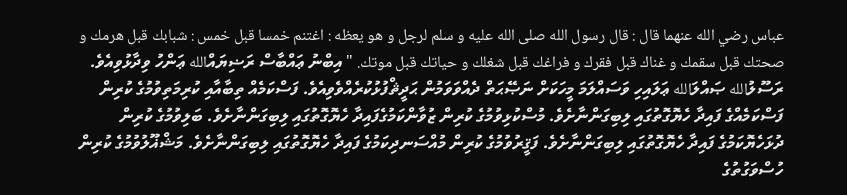عباس رضي الله عنهما قال : قال رسول الله صلى الله عليه و سلم لرجل و هو يعظه : اغتنم خمسا قبل خمس : شبابك قبل هرمك و صحتك قبل سقمك و غناك قبل فقرك و فراغك قبل شغلك و حياتك قبل موتك. " އިބްނު ޢައްބާސް ރަޟިޔައްالله ޢަންހު ވިދާޅުވިއެވެ. ރަސޫލުالله ޞައްލަالله ޢަލައިހި ވަސައްލަމަ މީހަކަށް ނަޞޭޙަތް ދެއްވަވަމުން ޙަދީޘްފުޅުކުރެއްވެވިއެވެ. ފަސްކަމެއް ތިބާއާއި ކުރިމަތިވުމުގެ ކުރިން ފަސްކަމެއްގެ ފައިދާ ހެޔޮގޮތުގައި ލިބިގަންނާށެވެ. މުސްކުޅިވުމުގެ ކުރިން ޒުވާންކަމުގެފައިދާ ހެޔޮގޮތުގައި ލިބިގަންނާށެވެ. ބަލިވުމުގެ ކުރިން ދުޅަހެޔޮކަމުގެ ފައިދާ ހެޔޮގޮތުގައި ލިބިގަންނާށެވެ. ފަޤީރުވުމުގެ ކުރިން މުއްސަނދިކަމުގެ ފައިދާ ހެޔޮގޮތުގައި ލިބިގަންނާށެވެ. މަޝްޣޫލުވުމުގެ ކުރިން ހުސްވަގުތުގެ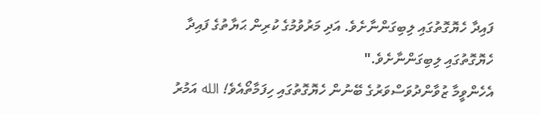ފައިދާ ހެޔޮގޮތުގައި ލިބިގަންނާށެވެ. އަދި މަރުވުމުގެ ކުރިން ޙަޔާތުގެ ފައިދާ ހެޔޮގޮތުގައި ލިބިގަންނާށެވެ."
އެހެންވީމާ ޒުވާންދުވަސްވަރުގެ ބޭނުން ހެޔޮގޮތުގައި ހިފަމާތޯއެވެ! الله އަމުރު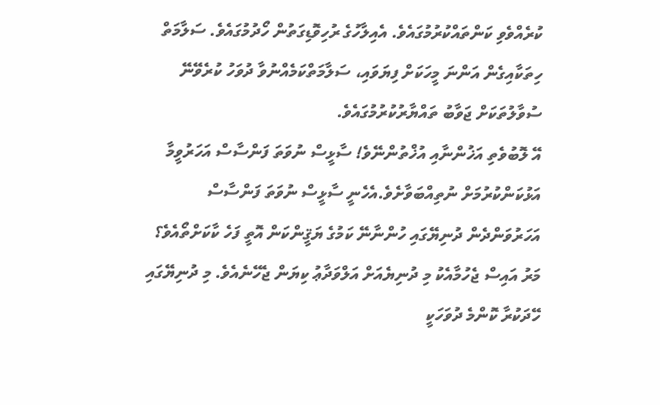ކުރެއްވެވި ކަންތައްކުރުމުގައެވެ. އެއިލާހުގެ ރުހިވޮޑިގަތުން ހޯދުމުގައެވެ. ސަލާމަތް ހިތަކާއިގެން އަންނަ މީހަކަށް ފިޔަވައި، ސަލާމަތްކަމެއްނުވާ ދުވަހު ކުރެވޭނޭ ސުވާލުތަކަށް ޖަވާބު ތައްޔާރުކުރުމުގައެވެ.
އޭ ލޮބުވެތި އަޚުންނާއި އުޚްތުންނޭވެ! ސާޅީސް ނުވަތަ ފަންސާސް އަހަރުވީމާ އަޅުކަންކުރުމަށް ނުތިއްބަވާށެވެ.އެހެނީ ސާޅީސް ނުވަތަ ފަންސާސް އަހަރުވަންދެން ދުނިޔޭގައި ހުންނާނޭ ކަމުގެ ޔަޤީންކަން އޮތީ ފަހެ ކާކަށްތޯއެވެ؟ މަރު އައިސް ޖެހުމާއެކު މި ދުނިޔެއަށް އަލްވަދާޢު ކިޔަން ޖެހޭނެއެވެ. މި ދުނިޔޭގައި ހޭދަކުރާ ކޮންމެ ދުވަހަކީ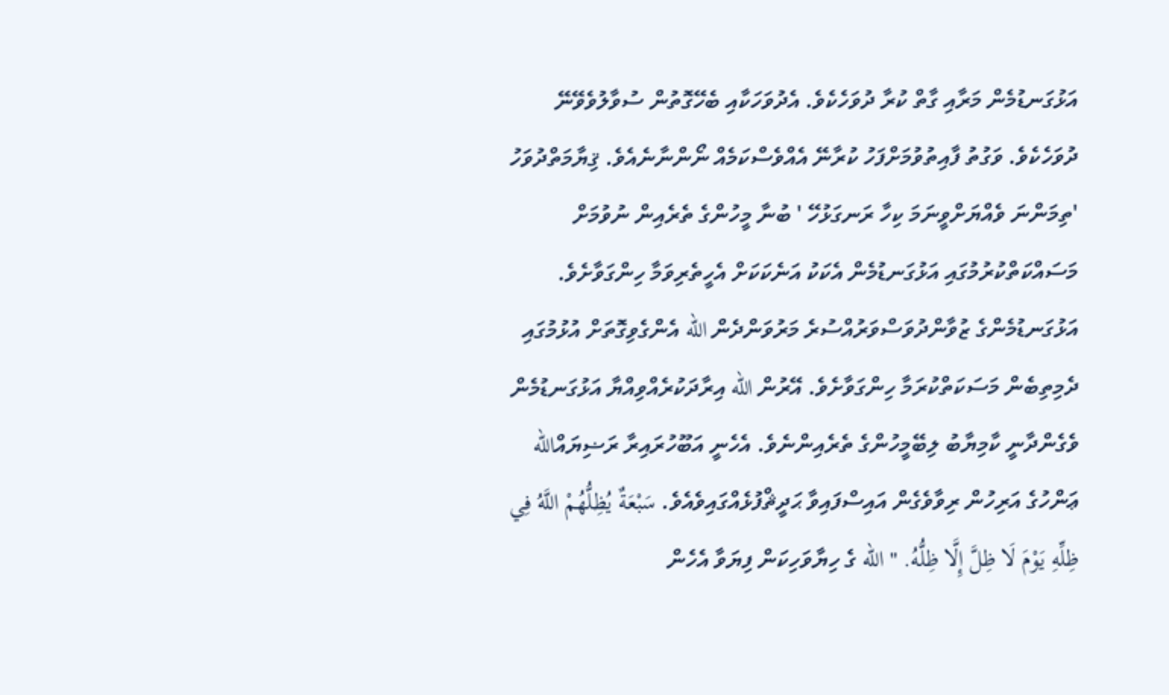އަޅުގަނޑުމެން މަރާއި ގާތް ކުރާ ދުވަހެކެވެ. އެދުވަހަކާއި ބެހޭގޮތުން ސުވާލުވެވޭނޭ ދުވަހެކެވެ. ވަގުތު ފާއިތުވުމަށްފަހު ކުރާނޭ އެއްވެސްކަމެއް ނޯންނާނެއެވެ. ޤިޔާމަތްދުވަހު 'ތިމަންނަ ވެއްޔަށްވީނަމަ ކިހާ ރަނގަޅުހޭ ' ބުނާ މީހުންގެ ތެރެއިން ނުވުމަށް މަސައްކަތްކުރުމުގައި އަޅުގަނޑުމެން އެކަކު އަނެކަކަށް އެހީތެރިވަމާ ހިންގަވާށެވެ. އަޅުގަނޑުމެންގެ ޒުވާންދުވަސްވަރުއްސުރެ މަރުވަންދެން الله އެންގެވިގޮތަށް އުޅުމުގައި ދެމިތިބެން މަސަކަތްކުރަމާ ހިންގަވާށެވެ. އޭރުން الله އިރާދަކުރެއްވިއްޔާ އަޅުގަނޑުމެން ވެގެންދާނީ ކާމިޔާބު ލިބޭމީހުންގެ ތެރެއިންނެވެ. އެހެނީ އަބޫހުރައިރާ ރަޟިޔައްالله ޢަންހުގެ އަރިހުން ރިވާވެގެން އައިސްފައިވާ ޙަދީޘްފުޅެއްގައިވެއެވެ. سَبْعَةٌ يُظِلُّهُمْ اللَّهُ فِي ظِلِّهِ يَوْمَ لَا ظِلَّ إِلَّا ظِلُّهُ. " الله ގެ ހިޔާވަހިކަން ފިޔަވާ އެހެން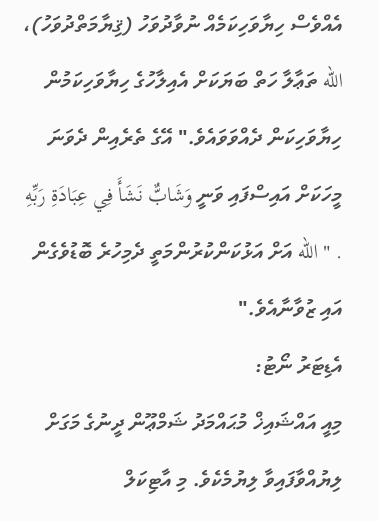އެއްވެސް ހިޔާވަހިކަމެއް ނުވާދުވަހު (ޤިޔާމަތްދުވަހު)، الله ތަޢާލާ ހަތް ބަޔަކަށް އެއިލާހުގެ ހިޔާވަހިކަމުން ހިޔާވަހިކަން ދެއްވަވައެވެ." އޭގެ ތެރެއިން ދެވަނަ މީހަކަށް އައިސްފައި ވަނީ وَشَابٌّ نَشَأَ فِي عِبَادَةِ رَبِّهِ . " الله އަށް އަޅުކަންކުރުންމަތީ ދެމިހުރެ ބޮޑުވެގެން އައި ޒުވާނާއެވެ."
އެޑިޓަރު ނޯޓު:
މިއީ އައްޝައިޚް މުޙައްމަދު ޝަމްޢޫން ދީނުގެ މަގަށް ލިޔުއްވާފައިވާ ލިޔުމެކެވެ. މި އާޓިކަލް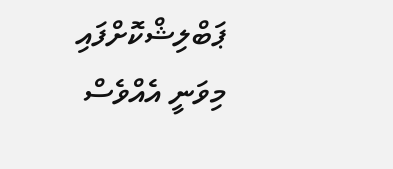ޕަބްލިޝްކޮށްފައި މިވަނީ އެއްވެސް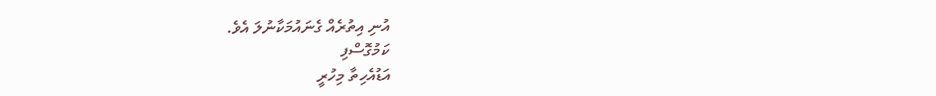އުނި އިތުރެއް ގެނައުމަކާނުލަ އެވެ.
ކަމުގޮސްފި
އަޑުއެހިތާ މިހުރީ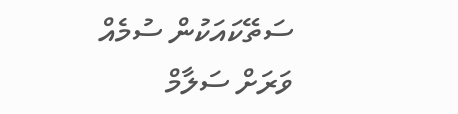ސަތޭކައަކުން ސުމެއް
ވަރަށް ސަލާމް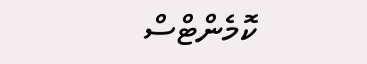ކޮމެންޓްސް